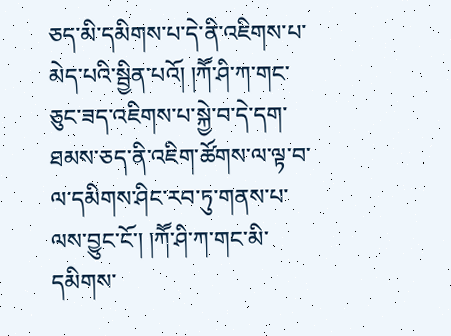ཅད་མི་དམིགས་པ་དེ་ནི་འཇིགས་པ་མེད་པའི་སྦྱིན་པའོ། །ཀཽ་ཤི་ཀ་གང་ཅུང་ཟད་འཇིགས་པ་སྐྱེ་བ་དེ་དག་ཐམས་ཅད་ནི་འཇིག་ཚོགས་ལ་ལྟ་བ་ལ་དམིགས་ཤིང་རབ་ཏུ་གནས་པ་ལས་བྱུང་ངོ་། །ཀཽ་ཤི་ཀ་གང་མི་དམིགས་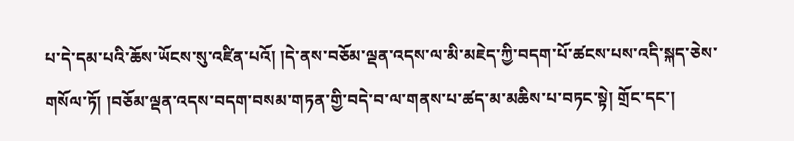པ་དེ་དམ་པའི་ཆོས་ཡོངས་སུ་འཛིན་པའོ། །དེ་ནས་བཅོམ་ལྡན་འདས་ལ་མི་མཇེད་ཀྱི་བདག་པོ་ཚངས་པས་འདི་སྐད་ཅེས་གསོལ་ཏོ། །བཅོམ་ལྡན་འདས་བདག་བསམ་གཏན་གྱི་བདེ་བ་ལ་གནས་པ་ཚད་མ་མཆིས་པ་བཏང་སྟེ། གྲོང་དང་།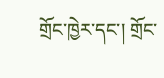གྲོང་ཁྱེར་དང་། གྲོང་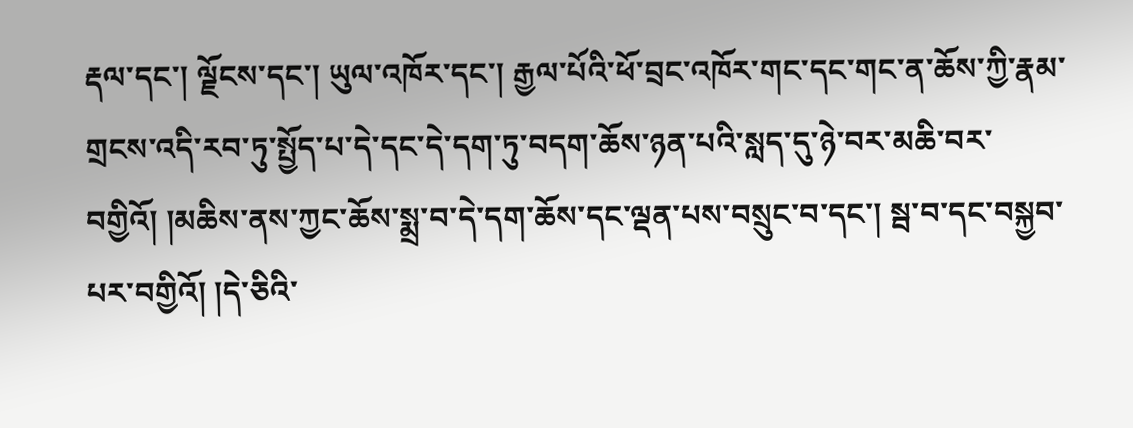རྡལ་དང་། ལྗོངས་དང་། ཡུལ་འཁོར་དང་། རྒྱལ་པོའི་ཕོ་བྲང་འཁོར་གང་དང་གང་ན་ཆོས་ཀྱི་རྣམ་གྲངས་འདི་རབ་ཏུ་སྤྱོད་པ་དེ་དང་དེ་དག་ཏུ་བདག་ཆོས་ཉན་པའི་སླད་དུ་ཉེ་བར་མཆི་བར་བགྱིའོ། །མཆིས་ནས་ཀྱང་ཆོས་སྨྲ་བ་དེ་དག་ཆོས་དང་ལྡན་པས་བསྲུང་བ་དང་། སྦ་བ་དང་བསྐྱབ་པར་བགྱིའོ། །དེ་ཅིའི་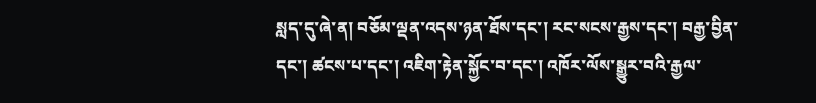སླད་དུ་ཞེ་ན། བཅོམ་ལྡན་འདས་ཉན་ཐོས་དང་། རང་སངས་རྒྱས་དང་། བརྒྱ་བྱིན་དང་། ཚངས་པ་དང་། འཇིག་རྟེན་སྐྱོང་བ་དང་། འཁོར་ལོས་སྒྱུར་བའི་རྒྱལ་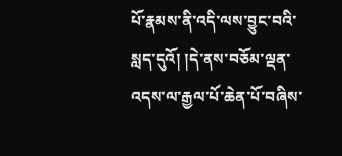པོ་རྣམས་ནི་འདི་ལས་བྱུང་བའི་སླད་དུའོ། །དེ་ནས་བཅོམ་ལྡན་འདས་ལ་རྒྱལ་པོ་ཆེན་པོ་བཞིས་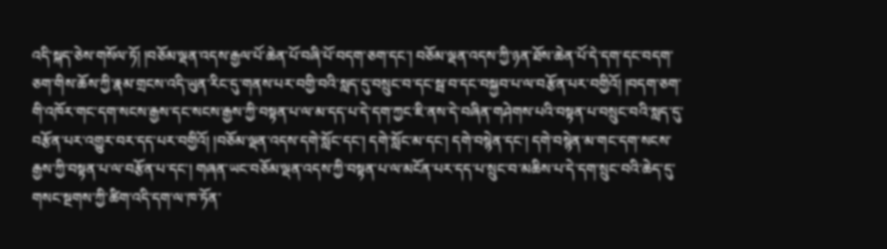འདི་སྐད་ཅེས་གསོལ་ཏོ། །བཅོམ་ལྡན་འདས་རྒྱལ་པོ་ཆེན་པོ་བཞི་པོ་བདག་ཅག་དང་། བཅོམ་ལྡན་འདས་ཀྱི་ཉན་ཐོས་ཆེན་པོ་དེ་དག་དང་བདག་ཅག་གིས་ཆོས་ཀྱི་རྣམ་གྲངས་འདི་ཡུན་རིང་དུ་གནས་པར་བགྱི་བའི་སླད་དུ་བསྲུང་བ་དང་སྦ་བ་དང་བསྐྱབ་པ་ལ་བརྩོན་པར་བགྱིའོ། །བདག་ཅག་གི་འཁོར་གང་དག་སངས་རྒྱས་དང་སངས་རྒྱས་ཀྱི་བསྟན་པ་ལ་མ་དད་པ་དེ་དག་ཀྱང་ཇི་ནས་དེ་བཞིན་གཤེགས་པའི་བསྟན་པ་བསྲུང་བའི་སླད་དུ་བརྩོན་པར་འགྱུར་བར་དད་པར་བགྱིའོ། །བཅོམ་ལྡན་འདས་དགེ་སློང་དང་། དགེ་སློང་མ་དང་། དགེ་བསྙེན་དང་། དགེ་བསྙེན་མ་གང་དག་སངས་རྒྱས་ཀྱི་བསྟན་པ་ལ་བརྩོན་པ་དང་། གཞན་ཡང་བཅོམ་ལྡན་འདས་ཀྱི་བསྟན་པ་ལ་མངོན་པར་དད་པ་སྲུང་བ་མཆིས་པ་དེ་དག་སྲུང་བའི་ཆེད་དུ་གསང་སྔགས་ཀྱི་ཚིག་འདི་དག་ལ་ཁ་ཏོན་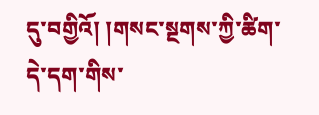དུ་བགྱིའོ། །གསང་སྔགས་ཀྱི་ཚིག་དེ་དག་གིས་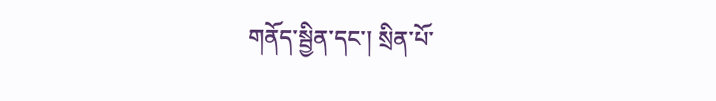གནོད་སྦྱིན་དང་། སྲིན་པོ་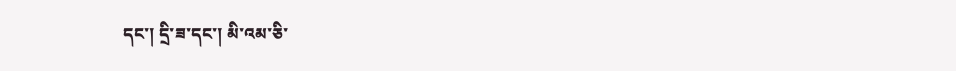དང་། དྲི་ཟ་དང་། མི་འམ་ཅི་